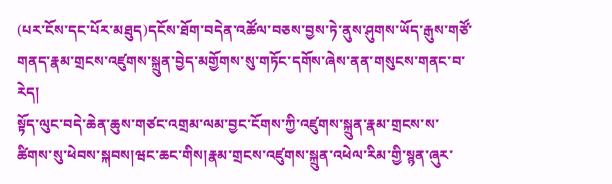(པར་ངོས་དང་པོར་མཐུད)དངོས་ཐོག་བདེན་འཚོལ་བཅས་བྱས་ཏེ་ནུས་ཤུགས་ཡོད་རྒུས་གཙོ་གནད་རྣམ་གྲངས་འཛུགས་སྐྲུན་བྱེད་མགྱོགས་སུ་གཏོང་དགོས་ཞེས་ནན་གསུངས་གནང་བ་རེད།
སྟོད་ལུང་བདེ་ཆེན་ཆུས་གཙང་འགྲམ་ལམ་བྱང་ངོགས་ཀྱི་འཛུགས་སྐྲུན་རྣམ་གྲངས་ས་ཚིགས་སུ་ཕེབས་སྐབས།ཝང་ཆང་གིས།རྣམ་གྲངས་འཛུགས་སྐྲུན་འཕེལ་རིམ་གྱི་སྙན་ཞུར་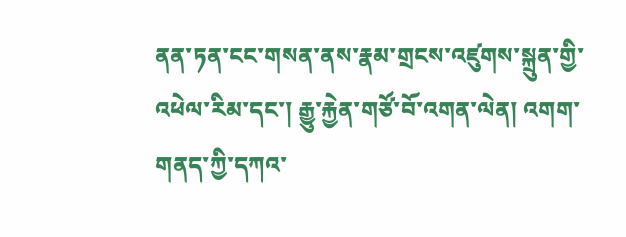ནན་ཏན་ངང་གསན་ནས་རྣམ་གྲངས་འཛུགས་སྐྲུན་གྱི་འཕེལ་རིམ་དང་། རྒྱུ་རྐྱེན་གཙོ་བོ་འགན་ལེན། འགག་གནད་ཀྱི་དཀའ་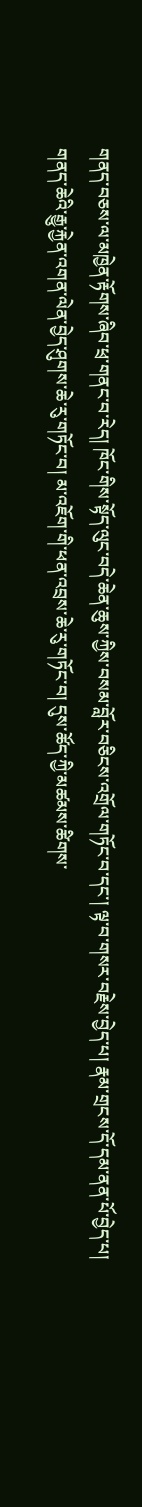གནད་བཅས་ལ་མཁྱེན་རྟོགས་ཞིབ་ཕྲ་གནང་བ་རེད། ཁོང་གིས་སྟོད་ལུང་བདེ་ཆེན་ཆུས་ཀྱིས་བསམ་བློར་བཅིངས་འགྲོལ་གཏོང་བ་དང་། ལྟ་བ་གསར་བརྗེས་བྱེད་པ། རྣམ་གྲངས་དོ་དམ་ནན་པོ་བྱེད་པ། གནད་ཆེའི་རྒྱུ་རྐྱེན་འགན་ལེན་བྱེད་ཤུགས་ཆེ་རུ་གཏོང་བ། མ་འཇོག་གི་ཕན་འབྲས་ཆེ་རུ་གཏོང་བ། དུས་ཚོད་ཀྱི་མཚམས་ཚིགས་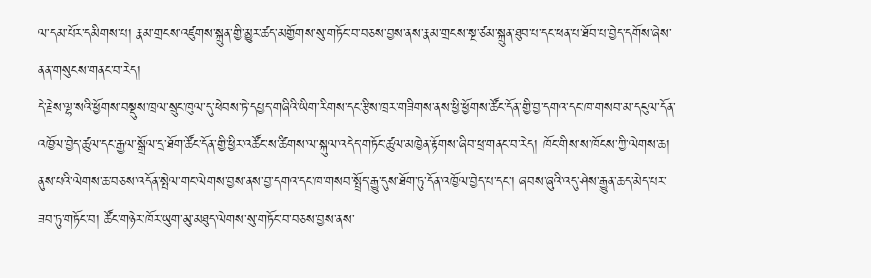ལ་དམ་པོར་དམིགས་པ། རྣམ་གྲངས་འཛུགས་སྐྲུན་གྱི་མྱུར་ཚད་མགྱོགས་སུ་གཏོང་བ་བཅས་བྱས་ནས་རྣམ་གྲངས་སྔ་ཙམ་སྐྲུན་ཐུབ་པ་དང་ཕན་པ་ཐོབ་པ་བྱེད་དགོས་ཞེས་ནན་གསུངས་གནང་བ་རེད།
དེ་རྗེས་ལྷ་སའི་ཕྱོགས་བསྡུས་ཁྲལ་སྲུང་ཁུལ་དུ་ཕེབས་ཏེ་དཔྱད་གཞིའི་ཡིག་རིགས་དང་རྩིས་ཁྲར་གཟིགས་ནས་ཕྱི་ཕྱོགས་ཚོང་དོན་གྱི་བྱ་དགའ་དང་ཁ་གསབ་མ་དངུལ་དོན་འཁྱོལ་བྱེད་ཚུལ་དང་རྒྱལ་སྒྲོལ་དྲ་ཐོག་ཚོང་དོན་གྱི་ཕྱིར་འཚོང་ས་ཚིགས་ལ་སྐུལ་འདེད་གཏོང་ཚུལ་མཁྱེན་རྟོགས་ཞིབ་ཕྲ་གནང་བ་རེད། ཁོང་གིས་ས་ཁོངས་ཀྱི་ལེགས་ཆ། ནུས་པའི་ལེགས་ཆ་བཅས་འདོན་སྤེལ་གང་ལེགས་བྱས་ནས་བྱ་དགའ་དང་ཁ་གསབ་སྤྲོད་རྒྱུ་དུས་ཐོག་ཏུ་དོན་འཁྱོལ་བྱེད་པ་དང་། ཞབས་ཞུའི་འདུ་ཤེས་རྒྱུན་ཆད་མེད་པར་ཟབ་ཏུ་གཏོང་བ། ཚོང་གཉེར་ཁོར་ཡུག་མུ་མཐུད་ལེགས་སུ་གཏོང་བ་བཅས་བྱས་ནས་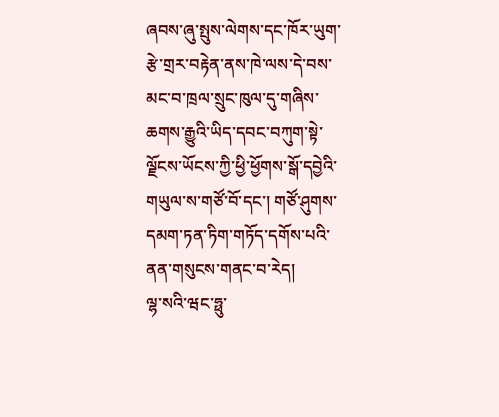ཞབས་ཞུ་སྤུས་ལེགས་དང་ཁོར་ཡུག་རྩེ་གྲར་བརྟེན་ནས་ཁེ་ལས་དེ་བས་མང་བ་ཁྲལ་སྲུང་ཁུལ་དུ་གཞིས་ཆགས་རྒྱུའི་ཡིད་དབང་བཀུག་སྟེ་ལྗོངས་ཡོངས་ཀྱི་ཕྱི་ཕྱོགས་སྒོ་དབྱེའི་གཡུལ་ས་གཙོ་བོ་དང་། གཙོ་ཤུགས་དམག་ཏན་ཏིག་གཏོད་དགོས་པའི་ནན་གསུངས་གནང་བ་རེད།
ལྷ་སའི་ཝང་ཧྥུ་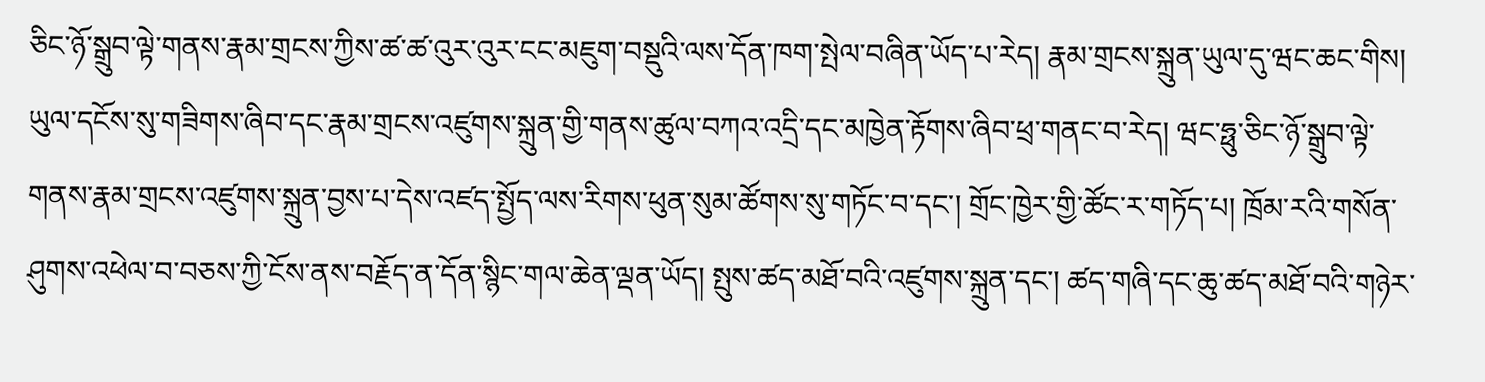ཅིང་ཉོ་སྒྲུབ་ལྟེ་གནས་རྣམ་གྲངས་ཀྱིས་ཚ་ཚ་འུར་འུར་ངང་མཇུག་བསྡུའི་ལས་དོན་ཁག་སྤེལ་བཞིན་ཡོད་པ་རེད། རྣམ་གྲངས་སྐྲུན་ཡུལ་དུ་ཝང་ཆང་གིས། ཡུལ་དངོས་སུ་གཟིགས་ཞིབ་དང་རྣམ་གྲངས་འཛུགས་སྐྲུན་གྱི་གནས་ཚུལ་བཀའ་འདྲི་དང་མཁྱེན་རྟོགས་ཞིབ་ཕྲ་གནང་བ་རེད། ཝང་ཧྥུ་ཅིང་ཉོ་སྒྲུབ་ལྟེ་གནས་རྣམ་གྲངས་འཛུགས་སྐྲུན་བྱས་པ་དེས་འཛད་སྤྱོད་ལས་རིགས་ཕུན་སུམ་ཚོགས་སུ་གཏོང་བ་དང་། གྲོང་ཁྱེར་གྱི་ཚོང་ར་གཏོད་པ། ཁྲོམ་རའི་གསོན་ཤུགས་འཕེལ་བ་བཅས་ཀྱི་ངོས་ནས་བརྗོད་ན་དོན་སྙིང་གལ་ཆེན་ལྡན་ཡོད། སྤུས་ཚད་མཐོ་བའི་འཛུགས་སྐྲུན་དང་། ཚད་གཞི་དང་ཆུ་ཚད་མཐོ་བའི་གཉེར་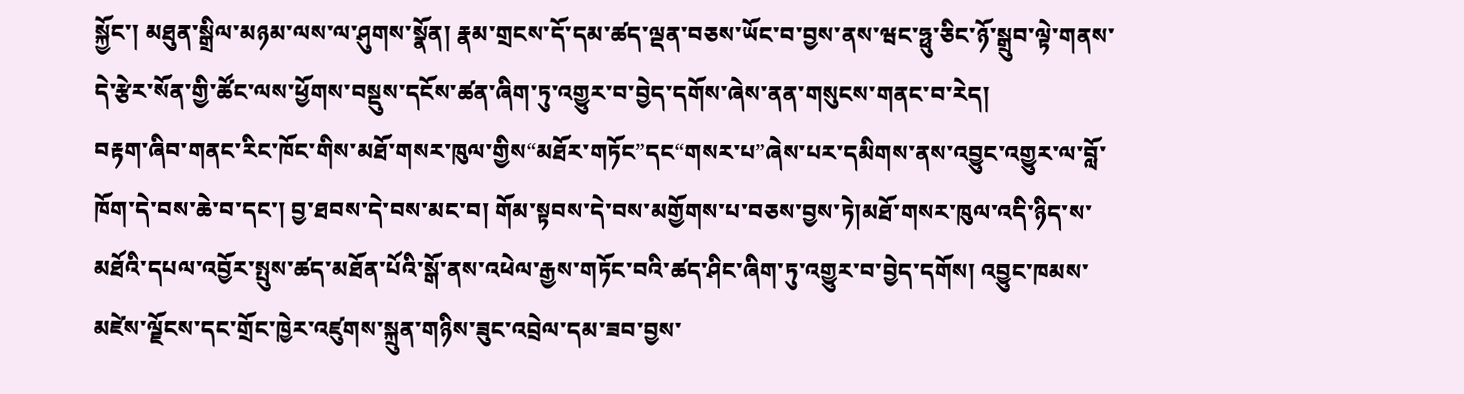སྐྱོང་། མཐུན་སྒྲིལ་མཉམ་ལས་ལ་ཤུགས་སྣོན། རྣམ་གྲངས་དོ་དམ་ཚད་ལྡན་བཅས་ཡོང་བ་བྱས་ནས་ཝང་ཧྥུ་ཅིང་ཉོ་སྒྲུབ་ལྟེ་གནས་དེ་རྩེར་སོན་གྱི་ཚོང་ལས་ཕྱོགས་བསྡུས་དངོས་ཚན་ཞིག་ཏུ་འགྱུར་བ་བྱེད་དགོས་ཞེས་ནན་གསུངས་གནང་བ་རེད།
བརྟག་ཞིབ་གནང་རིང་ཁོང་གིས་མཐོ་གསར་ཁུལ་གྱིས“མཐོར་གཏོང”དང“གསར་པ”ཞེས་པར་དམིགས་ནས་འབྱུང་འགྱུར་ལ་བློ་ཁོག་དེ་བས་ཆེ་བ་དང་། བྱ་ཐབས་དེ་བས་མང་བ། གོམ་སྟབས་དེ་བས་མགྱོགས་པ་བཅས་བྱས་ཏེ།མཐོ་གསར་ཁུལ་འདི་ཉིད་ས་མཐོའི་དཔལ་འབྱོར་སྤུས་ཚད་མཐོན་པོའི་སྒོ་ནས་འཕེལ་རྒྱས་གཏོང་བའི་ཚད་ཤིང་ཞིག་ཏུ་འགྱུར་བ་བྱེད་དགོས། འབྱུང་ཁམས་མཛེས་ལྗོངས་དང་གྲོང་ཁྱེར་འཛུགས་སྐྲུན་གཉིས་ཟུང་འབྲེལ་དམ་ཟབ་བྱས་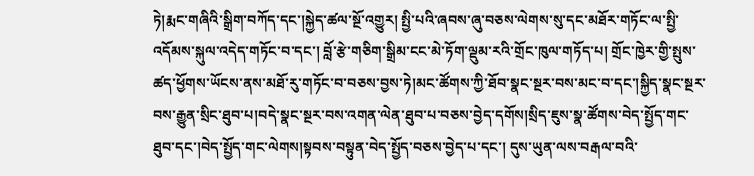ཏེ།རྨང་གཞིའི་སྒྲིག་བཀོད་དང་།སྐྱེད་ཚལ་སྔོ་འགྱུར། སྤྱི་པའི་ཞབས་ཞུ་བཅས་ལེགས་སུ་དང་མཐོར་གཏོང་ལ་སྤྱི་འདོམས་སྐུལ་འདེད་གཏོང་བ་དང་། བློ་རྩེ་གཅིག་སྒྲིམ་ངང་མེ་ཏོག་ལྡུམ་རའི་གྲོང་ཁུལ་གཏོད་པ། གྲོང་ཁྱེར་གྱི་སྤུས་ཚད་ཕྱོགས་ཡོངས་ནས་མཐོ་རུ་གཏོང་བ་བཅས་བྱས་ཏེ།མང་ཚོགས་ཀྱི་ཐོབ་སྣང་སྔར་བས་མང་བ་དང་།སྐྱིད་སྣང་སྔར་བས་རྒྱུན་སྲིང་ཐུབ་པ།བདེ་སྣང་སྔར་བས་འགན་ལེན་ཐུབ་པ་བཅས་བྱེད་དགོས།སྲིད་ཇུས་སྣ་ཚོགས་བེད་སྤྱོད་གང་ཐུབ་དང་།བེད་སྤྱོད་གང་ལེགས།སྟབས་བསྟུན་བེད་སྤྱོད་བཅས་བྱེད་པ་དང་། དུས་ཡུན་ལས་བརྒལ་བའི་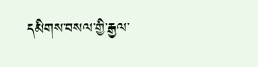དམིགས་བསལ་གྱི་རྒྱལ་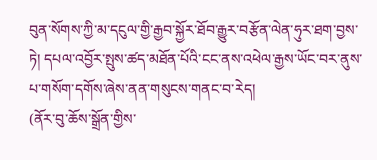བུན་སོགས་ཀྱི་མ་དངུལ་གྱི་རྒྱབ་སྐྱོར་ཐོབ་རྒྱུར་བརྩོན་ལེན་ཧུར་ཐག་བྱས་ཏེ། དཔལ་འབྱོར་སྤུས་ཚད་མཐོན་པོའི་ངང་ནས་འཕེལ་རྒྱས་ཡོང་བར་ནུས་པ་གསོག་དགོས་ཞེས་ནན་གསུངས་གནང་བ་རེད།
(ནོར་བུ་ཆོས་སྒྲོན་གྱིས་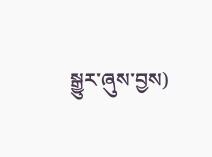སྒྱུར་ཞུས་བྱས)